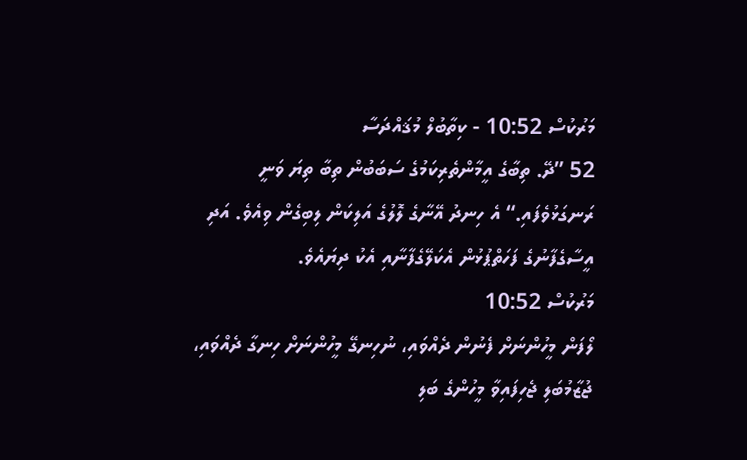މަރުކުސް 10:52 - ކިތާބުލް މުޤައްދަސާ
52 ”ދޭ. ތިބާގެ އީމާންތެރިކަމުގެ ސަބަބުން ތިބާ ތިޔަ ވަނީ ރަނގަޅުވެފައި.“ އެ ހިނދު އޭނާގެ ލޮލުގެ އަލިކަން ލިބިގެން ވިއެވެ. އަދި އީސާގެފާނުގެ ފަހަތްޕުޅުން އެކަލޭގެފާނާއި އެކު ދިޔައެވެ.
މަރުކުސް 10:52
ލޯފަން މީހުންނަށް ފެނުން ދެއްވައި، ނުހިނގޭ މީހުންނަށް ހިނގާ ދެއްވައި، ޖުޒާމުބަލި ޖެހިފައިވާ މީހުންގެ ބަލި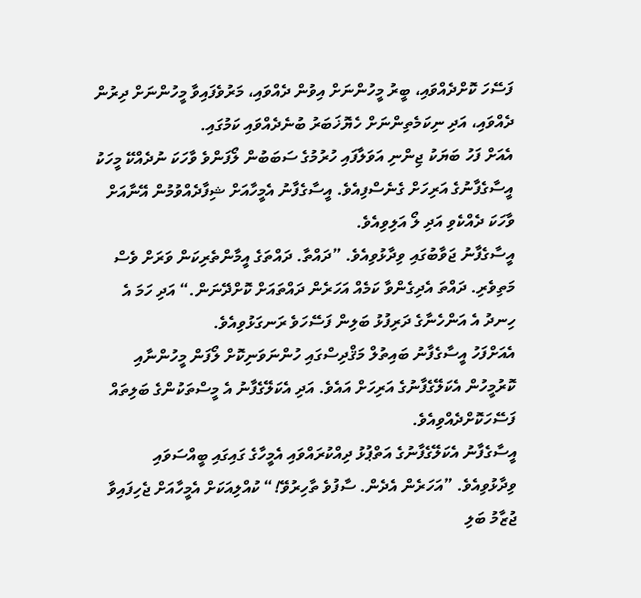ފަސޭހަ ކޮށްދެއްވައި، ބީރު މީހުންނަށް އިވުން ދެއްވައި، މަރުވެފައިވާ މީހުންނަށް ދިރުން ދެއްވައި، އަދި ނިކަމެތިންނަށް ހެޔޮޚަބަރު ބުނެދެއްވައި ކަމުގައި.
އެއަށް ފަހު ބަޔަކު ޖިންނި އަވަލާފައި ހުރުމުގެ ސަބަބުން ލޯފަންވެ ވާހަކަ ނުދެއްކޭ މީހަކު އީސާގެފާނުގެ އަރިހަށް ގެނެސްފިއެވެ. އީސާގެފާނު އެމީހާއަށް ޝިފާދެއްވުމުން އޭނާއަށް ވާހަކަ ދެއްކެވި އަދި ލޯ އަލިވިއެވެ.
އީސާގެފާނު ޖަވާބުގައި ވިދާޅުވިއެވެ. ”ދައްތާ. ދައްތަގެ އީމާންތެރިކަން ވަރަށް ވެސް މަތިވެރި. ދައްތަ އެދިގެންވާ ކަމެއް އަހަރެން ދައްތައަށް ކޮށްދޭނަން.“ އަދި ހަމަ އެ ހިނދު އެ އަންހެނާގެ ދަރިފުޅު ބަލިން ފަސޭހަވެ ރަނގަޅުވިއެވެ.
އެއަށްފަހު އީސާގެފާނު ބައިތުލް މަޤްދިސްގައި ހުންނަވަނިކޮށް ލޯފަން މީހުންނާއި ކޮރުމީހުން އެކަލޭގެފާނުގެ އަރިހަށް އައެވެ. އަދި އެކަލޭގެފާނު އެ މީސްތަކުންގެ ބަލިތައް ފަސޭހަކޮށްދެއްވިއެވެ.
އީސާގެފާނު އެކަލޭގެފާނުގެ އަތްޕުޅު ދިއްކުރައްވައި އެމީހާގެ ގައިގައި ބީއްސަވައި ވިދާޅުވިއެވެ. ”އަހަރެން އެދެން. ސާފުވެ ތާހިރުވޭ!“ ކުއްލިއަކަށް އެމީހާއަށް ޖެހިފައިވާ ޖުޒާމު ބަލި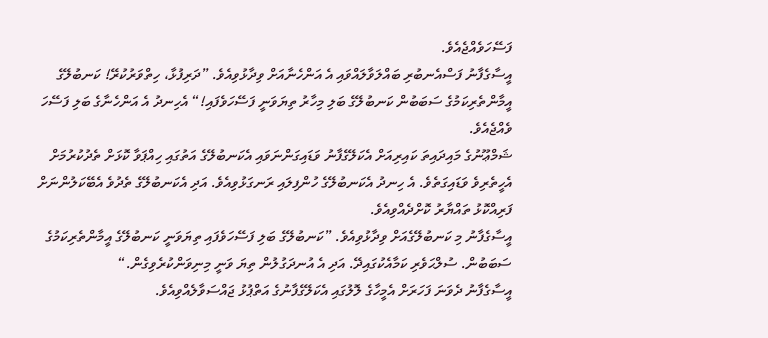ފަސޭހަވެއްޖެއެވެ.
އީސާގެފާނު ފަސްއެނބުރި ބައްލަވާލައްވައި އެ އަންހެނާއަށް ވިދާޅުވިއެވެ. ”ދަރިފުޅާ، ހިތްވަރުކުރޭ! ކަނބުލޭގެ އީމާންތެރިކަމުގެ ސަބަބުން ކަނބުލޭގެ ބަލި މިހާރު ތިޔަވަނީ ފަސޭހަވެފައި!“ އެހިނދު އެ އަންހެނާގެ ބަލި ފަސޭހަ ވެއްޖެއެވެ.
ޝަމްޢޫނުގެ މައިދައިތަ ކައިރިއަށް އެކަލޭގެފާނު ވަޑައިގަންނަވައި އެކަނބުލޭގެ އަތުގައި ހިއްޕަވާ ކޮޅަށް ތެދުކުރުމަށް އެހީތެރިވެ ވަޑައިގަތެވެ. އެ ހިނދު އެކަނބުލޭގެ ހުންފިލައި ރަނގަޅުވިއެވެ. އަދި އެކަނބުލޭގެ ތެދުވެ އެބޭކަލުންނަށް ފަރިއްކޮޅު ތައްޔާރު ކޮށްދެއްވިއެވެ.
އީސާގެފާނު މި ކަނބުލޭގެއަށް ވިދާޅުވިއެވެ. ”ކަނބުލޭގެ ބަލި ފަސޭހަވެފައި ތިޔަވަނީ ކަނބުލޭގެ އީމާންތެރިކަމުގެ ސަބަބުން. ސުލްޙަވެރި ކަމާއެކުގައިދޭ. އަދި އެ އުނދަގުލުން ތިޔަ ވަނީ މިނިވަންކުރެވިގެން.“
އީސާގެފާނު ދެވަނަ ފަހަރަށް އެމީހާގެ ލޮލުގައި އެކަލޭގެފާނުގެ އަތްޕުޅު ޖައްސަވާލެއްވިއެވެ.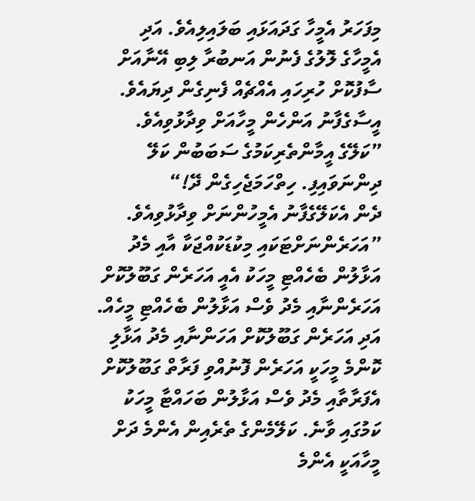މިފަހަރު އެމީހާ ގަދައަޅައި ބަލައިލިއެވެ. އަދި އެމީހާގެ ލޮލުގެ ފެނުން އަނބުރާ ލިބި އޭނާއަށް ސާފުކޮށް ހުރިހައި އެއްޗެއް ފެނިގެން ދިޔައެވެ.
އީސާގެފާނު އަންހެން މީހާއަށް ވިދާޅުވިއެވެ. ”ކަލޭގެ އީމާންތެރިކަމުގެ ސަބަބުން ކަލޭ ދިންނަވައިފި. ހިތްހަމަޖެހިގެން ދޭ!“
ދެން އެކަލޭގެފާނު އެމީހުންނަށް ވިދާޅުވިއެވެ. ”އަހަރެންނަށްޓަކައި މިކުޑަކުއްޖަކާ އާއި މެދު އަޅާލުން ބެހެއްޓި މީހަކު އެއީ އަހަރެން ގަބޫލުކޮށް އަހަރެންނާއި މެދު ވެސް އަޅާލުން ބެހެއްޓި މީހެއް. އަދި އަހަރެން ގަބޫލުކޮށް އަހަންނާއި މެދު އަޅާލި ކޮންމެ މީހަކީ އަހަރެން ފޮނުއްވި ފަރާތް ގަބޫލުކޮށް އެފަރާތާއި މެދު ވެސް އަޅާލުން ބަހައްޓާ މީހަކު ކަމުގައި ވާނެ. ކަލޭމެންގެ ތެރެއިން އެންމެ ދަށް މީހާއަކީ އެންމެ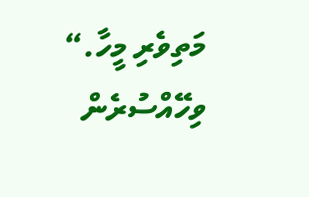މަތިވެރި މީހާ.“
ވިހޭއްސުރެން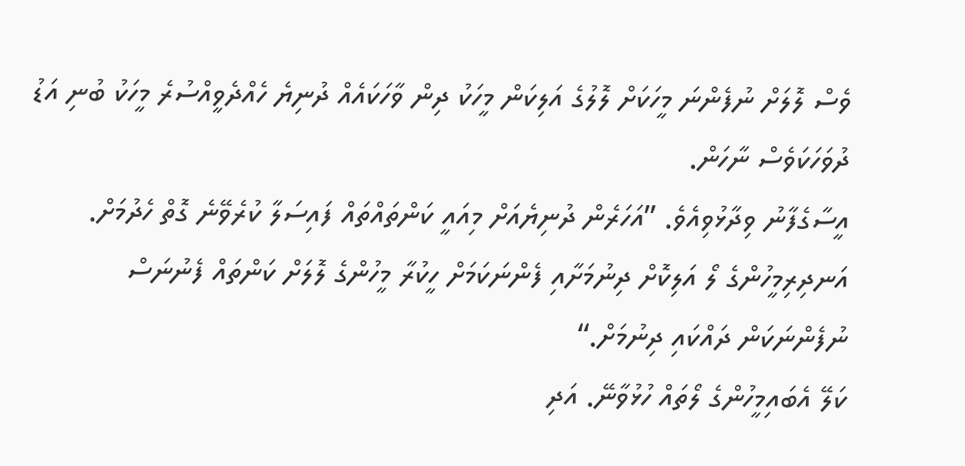ވެސް ލޮލަށް ނުފެންނަ މީހަކަށް ލޮލުގެ އަލިކަން މީހަކު ދިން ވާހަކައެއް ދުނިޔެ ހެއްދެވީއްސުރެ މީހަކު ބުނި އަޑު ދުވަހަކަވެސް ނާހަން.
އީސާގެފާނު ވިދާޅުވިއެވެ. ”އަހަރެން ދުނިޔެއަށް މިއައީ ކަންތައްތައް ފައިސަލާ ކުރެވޭނެ ގޮތް ހެދުމަށް. އަނދިރިމީހުންގެ ލޯ އަލިކޮށް ދިނުމަށާއި ފެންނަކަމަށް ހީކުރާ މީހުންގެ ލޮލަށް ކަންތައް ފެނުނަސް ނުފެންނަކަން ދައްކައި ދިނުމަށް.“
ކަލޭ އެބައިމީހުންގެ ލޯތައް ހުޅުވާނޭ. އަދި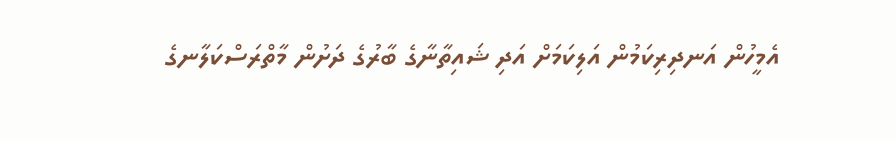އެމީހުން އަނދިރިކަމުން އަލިކަމަށް އަދި ޝައިތާނާގެ ބާރުގެ ދަށުން މާތްރަސްކަލާނގެ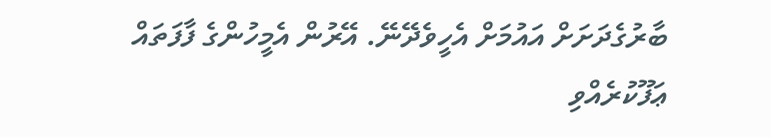ބާރުގެދަށަށް އައުމަށް އެހީވެދޭނޭ. އޭރުން އެމީހުންގެ ފާފަތައް ޢަފޫކުރެއްވި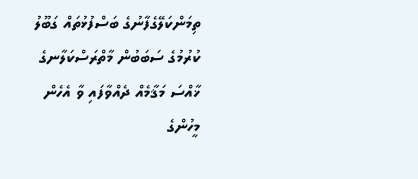ތިމަންކަލޭގެފާނުގެ ބަސްފުޅުތައް ގަބޫލު ކުރުމުގެ ސަބަބުން މާތްރަސްކަލާނގެ ޚާއްސަ މަޤާމެއް ދެއްވާފައި ވާ އެހެން މީހުންގެ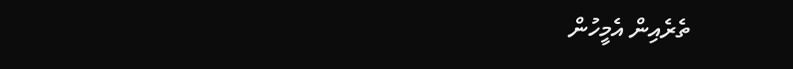ތެރެއިން އެމީހުން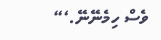ވެސް ހިމެނޭނޭ.‘“